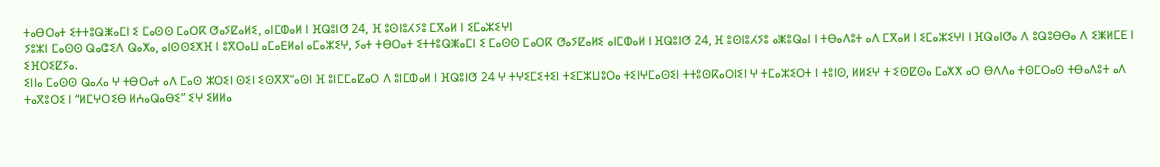ⵜⴰⴱⵔⴰⵜ ⵉⵜⵜⵓⵕⵥⴰⵎⵏ ⵉ ⵎⴰⵙⵙ ⵎⴰⵔⴽ ⵚⴰⵢⵇⴰⵍⵉ, ⴰⵏⵎⵀⴰⵍ ⵏ ⴼⵕⵓⵏⵚ 24, ⴼ ⵓⵙⵏⵓⵃⵢⵓ ⵎⴳⴰⵍ ⵏ ⵉⵎⴰⵣⵉⵖⵏ
ⵢⵓⵣⵏ ⵎⴰⵙⵙ ⵕⴰⵛⵉⴷ ⵕⴰⵅⴰ, ⴰⵏⵙⵙⵉⵅⴼ ⵏ ⵓⴳⵔⴰⵡ ⴰⵎⴰⴹⵍⴰⵏ ⴰⵎⴰⵣⵉⵖ, ⵢⴰⵜ ⵜⴱⵔⴰⵜ ⵉⵜⵜⵓⵕⵥⴰⵎⵏ ⵉ ⵎⴰⵙⵙ ⵎⴰⵔⴽ ⵚⴰⵢⵇⴰⵍⵉ ⴰⵏⵎⵀⴰⵍ ⵏ ⴼⵕⵓⵏⵚ 24, ⴼ ⵓⵙⵏⵓⵃⵢⵓ ⴰⵥⵓⵕⴰⵏ ⵏ ⵜⴱⴰⴷⵓⵜ ⴰⴷ ⵎⴳⴰⵍ ⵏ ⵉⵎⴰⵣⵉⵖⵏ ⵏ ⴼⵕⴰⵏⵚⴰ ⴷ ⵓⵕⵓⴱⴱⴰ ⴷ ⵉⵥⵍⵎⴹ ⵏ ⵉⴼⵔⵉⵇⵢⴰ.
ⵉⵏⵏⴰ ⵎⴰⵙⵙ ⵕⴰⵃⴰ ⵖ ⵜⴱⵔⴰⵜ ⴰⴷ ⵎⴰⵙ ⵣⵔⵉⵏ ⵙⵉⵏ ⵉⵙⴳⴳⵯⴰⵙⵏ ⴼ ⵓⵏⵎⵎⴰⵇⴰⵔ ⴷ ⵓⵏⵎⵀⴰⵍ ⵏ ⴼⵕⵓⵏⵚ 24 ⵖ ⵜⵖⵉⵎⵉⵜⵉⵏ ⵜⵉⵎⵣⵡⵓⵔⴰ ⵜⵉⵏⵖⵎⴰⵙⵉⵏ ⵜⵜⵓⵙⴽⴰⵔⵏⵉⵏ ⵖ ⵜⵎⴰⵣⵉⵔⵜ ⵏ ⵜⵓⵏⵙ, ⵍⵍⵉⵖ ⵜ ⵉⵙⵇⵙⴰ ⵎⴰⵅⵅ ⴰⵔ ⴱⴷⴷⴰ ⵜⵙⵎⵔⴰⵙ ⵜⴱⴰⴷⵓⵜ ⴰⴷ ⵜⴰⴳⵓⵔⵉ ⵏ “ⵍⵎⵖⵔⵉⴱ ⵍⵄⴰⵕⴰⴱⵉ” ⵉⵖ ⵉⵍⵍⴰ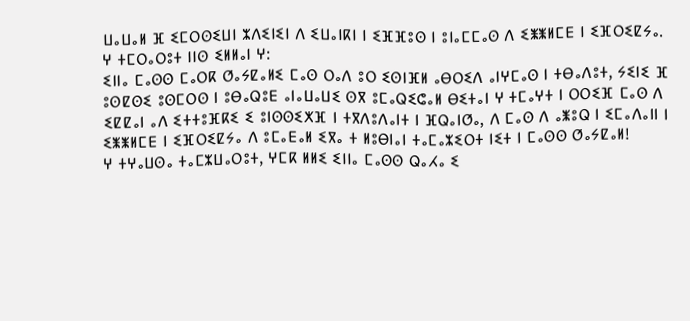ⵡⴰⵡⴰⵍ ⴼ ⵉⵎⵔⵙⵉⵡⵏ ⵣⴷⵉⵏⵉⵏ ⴷ ⵉⵡⴰⵏⴽⵏ ⵏ ⵉⴼⴼⵓⵙ ⵏ ⵓⵏⴰⵎⵎⴰⵙ ⴷ ⵉⵥⵥⵍⵎⴹ ⵏ ⵉⴼⵔⵉⵇⵢⴰ.
ⵖ ⵜⵎⵔⴰⵔⵓⵜ ⵏⵏⵙ ⵉⵍⵍⴰⵏ ⵖ:
ⵉⵏⵏⴰ ⵎⴰⵙⵙ ⵎⴰⵔⴽ ⵚⴰⵢⵇⴰⵍⵉ ⵎⴰⵙ ⵔⴰⴷ ⵓⵔ ⵉⵙⵏⴼⵍ ⴰⴱⵔⵉⴷ ⴰⵏⵖⵎⴰⵙ ⵏ ⵜⴱⴰⴷⵓⵜ, ⵢⵉⵏⵉ ⴼ ⵓⵙⵇⵙⵉ ⵓⵙⵎⵔⵙ ⵏ ⵓⴱⴰⵕⵓⴹ ⴰⵏⴰⵡⴰⵡⵉ ⵙⴳ ⵓⵎⴰⵕⵉⵛⴰⵍ ⴱⵉⵜⴰⵏ ⵖ ⵜⵎⴰⵖⵜ ⵏ ⵔⵔⵉⴼ ⵎⴰⵙ ⴷ ⵉⵇⵇⴰⵏ ⴰⴷ ⵉⵜⵜⵓⴼⴽⵉ ⵉ ⵓⵏⵙⵙⵉⵅⴼ ⵏ ⵜⴳⴷⵓⴷⴰⵏⵜ ⵏ ⴼⵕⴰⵏⵚⴰ, ⴷ ⵎⴰⵙ ⴷ ⴰⵥⵓⵕ ⵏ ⵉⵎⴰⴷⴰⵏⵏ ⵏ ⵉⵥⵥⵍⵎⴹ ⵏ ⵉⴼⵔⵉⵇⵢⴰ ⴷ ⵓⵎⴰⴹⴰⵍ ⵉⴳⴰ ⵜ ⵍⵓⴱⵏⴰⵏ ⵜⴰⵎⴰⵣⵉⵔⵜ ⵏⵉⵜ ⵏ ⵎⴰⵙⵙ ⵚⴰⵢⵇⴰⵍ!
ⵖ ⵜⵖⴰⵡⵙⴰ ⵜⴰⵎⵣⵡⴰⵔⵓⵜ, ⵖⵎⴽ ⵍⵍⵉ ⵉⵏⵏⴰ ⵎⴰⵙⵙ ⵕⴰⵃⴰ ⵉ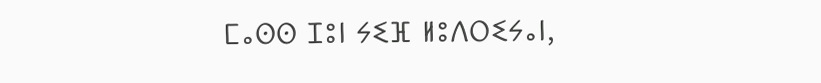ⵎⴰⵙⵙ ⵊⵓⵏ ⵢⵉⴼ ⵍⵓⴷⵔⵉⵢⴰⵏ,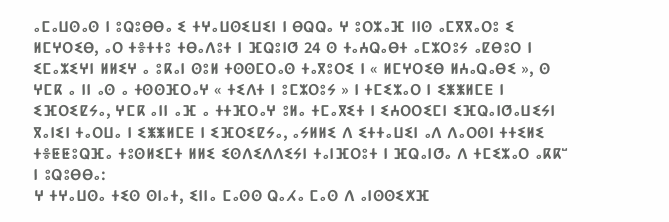ⴰⵎⴰⵡⵙⴰⵙ ⵏ ⵓⵕⵓⴱⴱⴰ ⵉ ⵜⵖⴰⵡⵙⵉⵡⵉⵏ ⵏ ⴱⵕⵕⴰ ⵖ ⵓⵔⵣⴰⴼ ⵏⵏⵙ ⴰⵎⴳⴳⴰⵔⵓ ⵉ ⵍⵎⵖⵔⵉⴱ, ⴰⵔ ⵜⴻⵜⵜⵓ ⵜⴱⴰⴷⵓⵜ ⵏ ⴼⵕⵓⵏⵚ 24 ⵙ ⵜⴰⵄⵕⴰⴱⵜ ⴰⵎⵣⵔⵓⵢ ⴰⵇⴱⵓⵔ ⵏ ⵉⵎⴰⵣⵉⵖⵏ ⵍⵍⵉⵖ ⴰ ⵓⴽⴰⵏ ⵙⵓⵍ ⵜⵙⵙⵎⵔⴰⵙ ⵜⴰⴳⵓⵔⵉ ⵏ « ⵍⵎⵖⵔⵉⴱ ⵍⵄⴰⵕⴰⴱⵉ », ⵙ ⵖⵎⴽ ⴰ ⵏⵏ ⴰⵙ ⴰ ⵜⵙⵙⴼⵔⴰⵖ « ⵜⵉⴷⵜ ⵏ ⵓⵎⵣⵔⵓⵢ » ⵏ ⵜⵎⵉⵣⴰⵔ ⵏ ⵉⵥⵥⵍⵎⴹ ⵏ ⵉⴼⵔⵉⵇⵢⴰ, ⵖⵎⴽ ⴰⵏⵏ ⴰⴼ ⴰ ⵜⵜⴼⵔⴰⵖ ⵓⵍⴰ ⵜⵎⴰⴳⵉⵜ ⵏ ⵉⵄⵔⵔⵉⵎⵏ ⵉⴼⵕⴰⵏⵚⴰⵡⵉⵢⵏ ⴳⴰⵏⵉⵏ ⵜⴰⵔⵡⴰ ⵏ ⵉⵥⵥⵍⵎⴹ ⵏ ⵉⴼⵔⵉⵇⵢⴰ, ⴰⵢⵍⵍⵉ ⴷ ⵉⵜⵜⴰⵡⵉⵏ ⴰⴷ ⴷⴰⵔⵙⵏ ⵜⵜⵉⵍⵉ ⵜⴻⵟⵟⵓⵕⴼⴰ ⵜⵓⵙⵍⵉⵎⵜ ⵍⵍⵉ ⵉⵙⴷⵉⴷⴷⵉⵢⵏ ⵜⴰⵏⴼⵔⵓⵜ ⵏ ⴼⵕⴰⵏⵚⴰ ⴷ ⵜⵎⵉⵣⴰⵔ ⴰⴽⴽⵯ ⵏ ⵓⵕⵓⴱⴱⴰ:
ⵖ ⵜⵖⴰⵡⵙⴰ ⵜⵉⵙ ⵙⵏⴰⵜ, ⵉⵏⵏⴰ ⵎⴰⵙⵙ ⵕⴰⵃⴰ ⵎⴰⵙ ⴷ ⴰⵏⵙⵙⵉⵅⴼ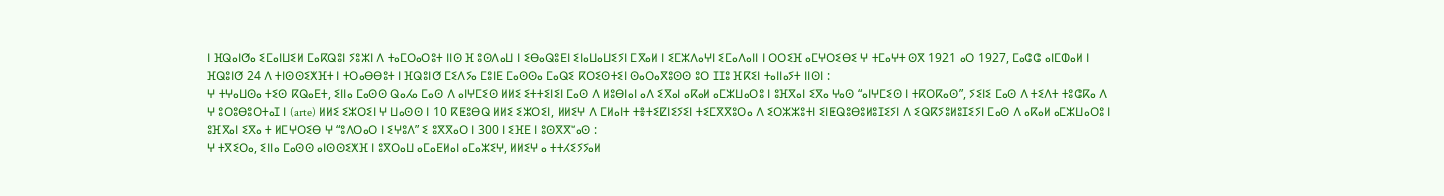ⵏ ⴼⵕⴰⵏⵚⴰ ⵉⵎⴰⵏⵡⵉⵍ ⵎⴰⴽⵕⵓⵏ ⵢⵓⵣⵏ ⴷ ⵜⴰⵎⵔⴰⵔⵓⵜ ⵏⵏⵙ ⴼ ⵓⵙⴷⴰⵡ ⵏ ⵉⴱⴰⵕⵓⴹⵏ ⵉⵏⴰⵡⴰⵡⵉⵢⵏ ⵎⴳⴰⵍ ⵏ ⵉⵎⵣⴷⴰⵖⵏ ⵉⵎⴰⴷⴰⵏⵏ ⵏ ⵔⵔⵉⴼ ⴰⵎⵖⵔⵉⴱⵉ ⵖ ⵜⵎⴰⵖⵜ ⵙⴳ 1921 ⴰⵔ 1927, ⵎⴰⵛⵛ ⴰⵏⵎⵀⴰⵍ ⵏ ⴼⵕⵓⵏⵚ 24 ⴷ ⵜⵏⵙⵙⵉⵅⴼⵜ ⵏ ⵜⵔⴰⴱⴱⵓⵜ ⵏ ⴼⵕⵓⵏⵚ ⵎⵉⴷⵢⴰ ⵎⵓⵏⴹ ⵎⴰⵙⵙⴰ ⵎⴰⵕⵉ ⴽⵔⵉⵙⵜⵉⵏ ⵙⴰⵔⴰⴳⵓⵙⵙ ⵓⵔ ⵊⵊⵓ ⴼⴽⵉⵏ ⵜⴰⵏⵏⴰⵢⵜ ⵏⵏⵙⵏ :
ⵖ ⵜⵖⴰⵡⵙⴰ ⵜⵉⵙ ⴽⵕⴰⴹⵜ, ⵉⵏⵏⴰ ⵎⴰⵙⵙ ⵕⴰⵃⴰ ⵎⴰⵙ ⴷ ⴰⵏⵖⵎⵉⵙ ⵍⵍⵉ ⵉⵜⵜⵉⵏⵉⵏ ⵎⴰⵙ ⴷ ⵍⵓⴱⵏⴰⵏ ⴰⴷ ⵉⴳⴰⵏ ⴰⴽⴰⵍ ⴰⵎⵣⵡⴰⵔⵓ ⵏ ⵓⴼⴳⴰⵏ ⵉⴳⴰ ⵖⴰⵙ “ⴰⵏⵖⵎⵉⵙ ⵏ ⵜⴽⵔⴽⴰⵙ”, ⵢⵉⵏⵉ ⵎⴰⵙ ⴷ ⵜⵉⴷⵜ ⵜⵓⵛⴽⴰ ⴷ ⵖ ⵓⵔⵓⴱⵓⵔⵜⴰⵊ ⵏ (arte) ⵍⵍⵉ ⵉⵣⵔⵉⵏ ⵖ ⵡⴰⵙⵙ ⵏ 10 ⴽⵟⵓⴱⵕ ⵍⵍⵉ ⵉⵣⵔⵉⵏ, ⵍⵍⵉⵖ ⴷ ⵎⵍⴰⵏⵜ ⵜⴻⵜⵉⵇⵏⵉⵢⵉⵏ ⵜⵉⵎⴳⴳⵓⵔⴰ ⴷ ⵉⵔⵣⵣⵓⵜⵏ ⵉⵏⵟⵕⵓⴱⵓⵍⵓⵊⵉⵢⵏ ⴷ ⵉⵕⴽⵢⵓⵍⵓⵊⵉⵢⵏ ⵎⴰⵙ ⴷ ⴰⴽⴰⵍ ⴰⵎⵣⵡⴰⵔⵓ ⵏ ⵓⴼⴳⴰⵏ ⵉⴳⴰ ⵜ ⵍⵎⵖⵔⵉⴱ ⵖ “ⵓⴷⵔⴰⵔ ⵏ ⵉⵖⵓⴷ” ⵉ ⵓⴳⴳⴰⵔ ⵏ 300 ⵏ ⵉⴼⴹ ⵏ ⵓⵙⴳⴳⵯⴰⵙ :
ⵖ ⵜⴳⵉⵔⴰ, ⵉⵏⵏⴰ ⵎⴰⵙⵙ ⴰⵏⵙⵙⵉⵅⴼ ⵏ ⵓⴳⵔⴰⵡ ⴰⵎⴰⴹⵍⴰⵏ ⴰⵎⴰⵣⵉⵖ, ⵍⵍⵉⵖ ⴰ ⵜⵜⵃⵉⵢⵢⴰⵍ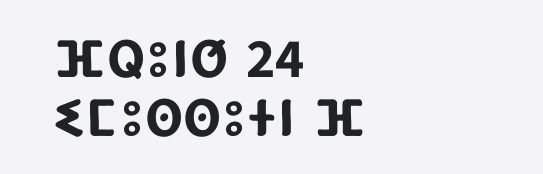ⴼⵕⵓⵏⵚ 24 ⵉⵎⵓⵙⵙⵓⵜⵏ ⴼ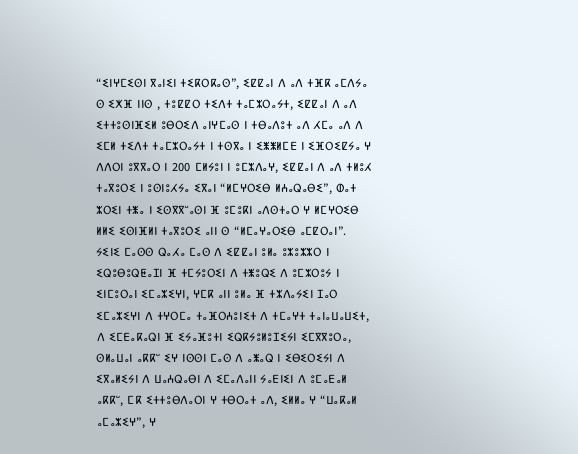“ⵉⵏⵖⵎⵉⵙⵏ ⴳⴰⵏⵉⵏ ⵜⵉⴽⵔⴽⴰⵙ”, ⵉⵇⵇⴰⵏ ⴷ ⴰⴷ ⵜⴼⴽ ⴰⵎⴷⵢⴰ ⵙ ⵉⵅⴼ ⵏⵏⵙ , ⵜⵓⵇⵇⵔ ⵜⵉⴷⵜ ⵜⴰⵎⵣⵔⴰⵢⵜ, ⵉⵇⵇⴰⵏ ⴷ ⴰⴷ ⵉⵜⵜⵓⵙⵏⴼⵉⵍ ⵓⴱⵔⵉⴷ ⴰⵏⵖⵎⴰⵙ ⵏ ⵜⴱⴰⴷⵓⵜ ⴰⴷ ⵃⵎⴰ ⴰⴷ ⴷ ⵉⵎⵍ ⵜⵉⴷⵜ ⵜⴰⵎⵣⵔⴰⵢⵜ ⵏ ⵜⵙⴳⴰ ⵏ ⵉⵥⵥⵍⵎⴹ ⵏ ⵉⴼⵔⵉⵇⵢⴰ ⵖ ⴷⴷⵔⵏ ⵓⴳⴳⴰⵔ ⵏ 200 ⵎⵍⵢⵓⵏ ⵏ ⵓⵎⵣⴷⴰⵖ, ⵉⵇⵇⴰⵏ ⴷ ⴰⴷ ⵜⵍⵓⵃ ⵜⴰⴳⵓⵔⵉ ⵏ ⵓⵙⵏⵓⵃⵢⴰ ⵉⴳⴰⵏ “ⵍⵎⵖⵔⵉⴱ ⵍⵄⴰⵕⴰⴱⵉ”, ⵀⴰⵜ ⵣⵔⵉⵏ ⵜⵥⴰ ⵏ ⵉⵙⴳⴳⵯⴰⵙⵏ ⴼ ⵓⵎⵓⴽⵏ ⴰⴷⵙⵜⴰⵔ ⵖ ⵍⵎⵖⵔⵉⴱ ⵍⵍⵉ ⵉⵙⵏⴼⵍⵏ ⵜⴰⴳⵓⵔⵉ ⴰⵏⵏ ⵙ “ⵍⵎⴰⵖⴰⵔⵉⴱ ⴰⵎⵇⵔⴰⵏ”. ⵢⵉⵏⵉ ⵎⴰⵙⵙ ⵕⴰⵃⴰ ⵎⴰⵙ ⴷ ⵉⵇⵇⴰⵏ ⵓⵍⴰ ⵓⵣⵓⵣⵣⵔ ⵏ ⵉⵕⵓⴱⵓⵕⵟⴰⵊⵏ ⴼ ⵜⵎⵢⵓⵔⵉⵏ ⴷ ⵜⵥⵓⵕⵉ ⴷ ⵓⵎⵣⵔⵓⵢ ⵏ ⵉⵏⵎⵓⵔⴰⵏ ⵉⵎⴰⵣⵉⵖⵏ, ⵖⵎⴽ ⴰⵏⵏ ⵓⵍⴰ ⴼ ⵜⵣⴷⴰⵢⵉⵏ ⵊⴰⵔ ⵉⵎⴰⵣⵉⵖⵏ ⴷ ⵜⵖⵔⵎⴰ ⵜⴰⴼⵔⵄⵓⵏⵉⵜ ⴷ ⵜⵎⴰⵖⵜ ⵜⴰⵏⴰⵡⴰⵡⵉⵜ, ⴷ ⵉⵎⴹⴰⴽⴰⵕⵏ ⴼ ⵉⵢⴰⴼⵓⵜⵏ ⵉⵕⴽⵢⵓⵍⵓⵊⵉⵢⵏ ⵉⵎⴳⴳⵓⵔⴰ, ⵙⵍⴰⵡⴰⵏ ⴰⴽⴽⵯ ⵉⵖ ⵏⵙⵙⵏ ⵎⴰⵙ ⴷ ⴰⵥⴰⵕ ⵏ ⵉⴱⵉⵔⵉⵢⵏ ⴷ ⵉⴳⴰⵍⵉⵢⵏ ⴷ ⵡⴰⵄⵕⴰⴱⵏ ⴷ ⵉⵎⴰⴷⴰⵏⵏ ⵢⴰⴹⵏⵉⵏ ⴷ ⵓⵎⴰⴹⴰⵍ ⴰⴽⴽⵯ, ⵎⴽ ⵉⵜⵜⵓⴱⴷⴰⵔⵏ ⵖ ⵜⴱⵔⴰⵜ ⴰⴷ, ⵉⵍⵍⴰ ⵖ “ⵡⴰⴽⴰⵍ ⴰⵎⴰⵣⵉⵖ”, ⵖ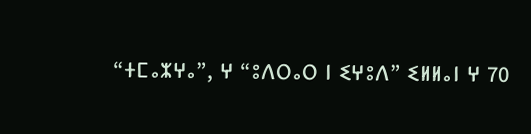“ⵜⵎⴰⵣⵖⴰ”, ⵖ “ⵓⴷⵔⴰⵔ ⵏ ⵉⵖⵓⴷ” ⵉⵍⵍⴰⵏ ⵖ 70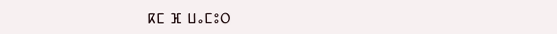ⴽⵎ ⴼ ⵡⴰⵎⵓⵔ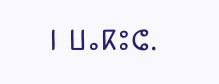ⵏ ⵡⴰⴽⵓⵛ.